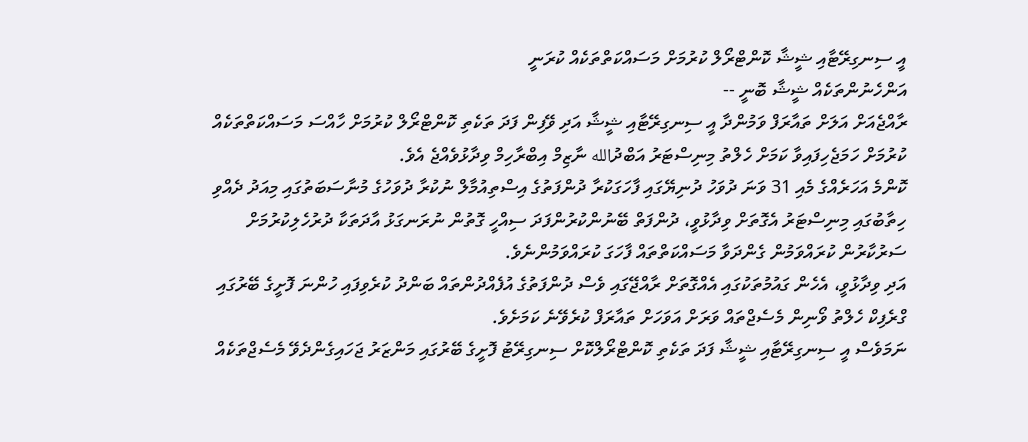އީ ސިނގިރޭޓާއި ޝީޝާ ކޮންޓްރޯލް ކުރުމަށް މަސައްކަތްތަކެއް ކުރަނީ
އަންހެނުންތަކެއް ޝީޝާ ބޮނީ --
ރާއްޖެއަށް އަލަށް ތައާރަފް ވަމުންދާ އީ ސިނގިރޭޓާއި ޝީޝާ އަދި ވޭފިން ފަދަ ތަކެތި ކޮންޓްރޯލް ކުރުމަށް ހާއްސަ މަސައްކަތްތަކެއް ކުރުމަށް ހަމަޖެހިފައިވާ ކަމަށް ހެލްތު މިނިސްޓަރު އަބްދުالله ނާޒިމް އިބްރާހިމް ވިދާޅުވެއްޖެ އެވެ.
ކޮންމެ އަހަރެއްގެ މެއި 31 ވަނަ ދުވަހު ދުނިޔޭގައި ފާހަގަކުރާ ދުންފަތުގެ އިސްތިއުމާލް ނުކުރާ ދުވަހުގެ މުނާސަބަތުގައި މިއަދު ދެއްވި ހިތާބުގައި މިނިސްޓަރު އެގޮތަށް ވިދާޅުވީ، ދުންފަތް ބޭނުންކުރުންފަދަ ސިއްހީ ގޮތުން ނުރަނގަޅު އާދަތަކާ ދުރުހެލިކުރުމަށް ސަރުކާރުން ކުރައްވަމުން ގެންދަވާ މަސައްކަތްތައް ފާހަގަ ކުރައްވަމުންނެވެ.
އަދި ވިދާޅުވީ، އެހެން ގައުމުތަކުގައި އެއްގޮތަށް ރާއްޖޭގައި ވެސް ދުންފަތުގެ އުފެއްދުންތައް ބަންދު ކުރެވިފައި ހުންނަ ފޮށީގެ ބޭރުގައި ގްރެފިކް ހެލްތު ވޯނިން މެސެޖްތައް ވަރަށް އަވަހަށް ތައާރަފް ކުރެވޭނެ ކަމަށެވެ.
ނަމަވެސް އީ ސިނގިރޭޓާއި ޝީޝާ ފަދަ ތަކެތި ކޮންޓްރޯލްކޮށް ސިނގިރޭޓު ފޮށީގެ ބޭރުގައި މަންޒަރު ޖަހައިގެންދެވޭ މެސެޖްތަކެއް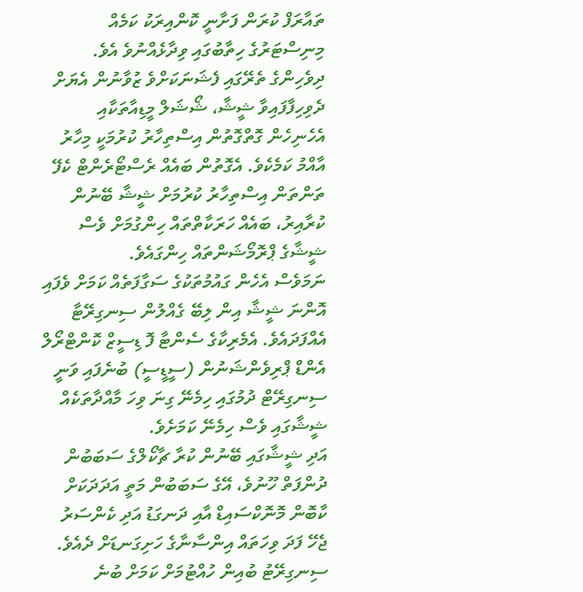ތައާރަފް ކުރަން ފަށާނީ ކޮންއިރަކު ކަމެއް މިނިސްޓަރުގެ ހިތާބުގައި ވިދާޅެއްނުވެ އެވެ.
ދިވެހިންގެ ތެރޭގައި ފެޝަނަކަށްވެ ޒުވާނުން އެޔަށް ދެވިހިފާފައިވާ ޝީޝާ، ޝޯޝަލް މީޑިއާތަކާއި އެހެނިހެން ގޮތްގޮތުން އިސްތިހާރު ކުރުމަކީ މިހާރު އާއްމު ކަމެކެވެ. އެގޮތުން ބައެއް ރެސްޓޯރެންޓް ކެފޭ ތަންތަން އިސްތިހާރު ކުރުމަށް ޝީޝާ ބޭނުން ކުރާއިރު، ބައެއް ހަރަކާތްތައް ހިންގުމަށް ވެސް ޝީޝާގެ ޕްރޮމޯޝަންތައް ހިންގައެވެ.
ނަމަވެސް އެހެން ގައުމުތަކުގެ ސަގާފަތެއް ކަމަށް ވެފައި އޮންނަ ޝީޝާ އިން ލިބޭ ގެއްލުން ސިނގިރޭޓާ އެއްފަދައެވެ. އެމެރިކާގެ ސެންޓާ ފޮ ޑިސީޒް ކޮންޓްރޯލް އެންޑް ޕްރިވެންޝަނުން (ސީޑީސީ) ބުނެފައި ވަނީ ސިނގިރޭޓް ދުމުގައި ހިމެނޭ ގިނަ ވިހަ މާއްދާތަކެއް ޝީޝާގައި ވެސް ހިމެނޭ ކަމަށެވެ.
އަދި ޝީޝާގައި ބޭނުން ކުރާ ޗާކޯލްގެ ސަބަބުން ދުންފަތް ހޫނުވެ، އޭގެ ސަބަބުން މަތީ އަދަދަކަށް ކާބޮން މޮނޮކްސައިޑް އާއި ދަނގަޑު އަދި ކެންސަރު ޖެހޭ ފަދަ ވިހަތައް އިންސާނާގެ ހަށިގަނޑަށް ދެއެވެ.
ސިނގިރޭޓު ބުއިން ހުއްޓުމަށް ކަމަށް ބުނެ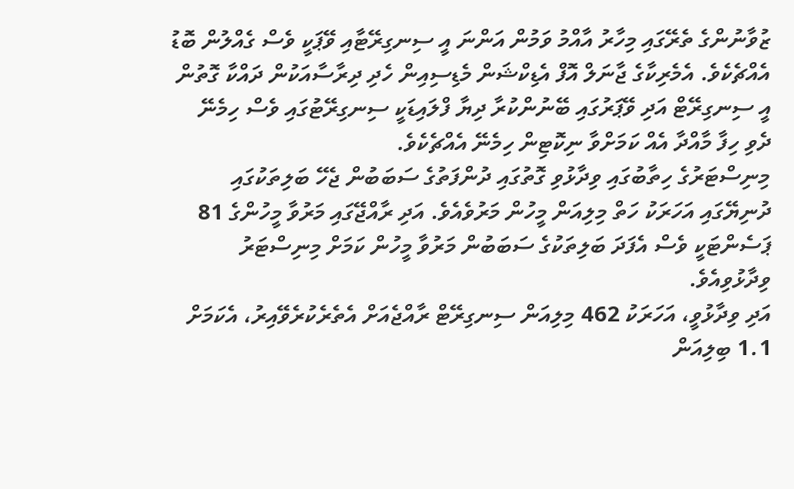ޒުވާނުންގެ ތެރޭގައި މިހާރު އާއްމު ވަމުން އަންނަ އީ ސިނގިރޭޓާއި ވޭޕަކީ ވެސް ގެއްލުން ބޮޑު އެއްޗެކެވެ. އެމެރިކާގެ ޖާނަލް އޮފް އެޑިކްޝަން މެޑިސިއިން ހެދި ދިރާސާއަކުން ދައްކާ ގޮތުން އީ ސިނގިރޭޓް އަދި ވޭޕަރުގައި ބޭނުންކުރާ ދިޔާ ފްލައިޑަކީ ސިނގިރޭޓުގައި ވެސް ހިމެނޭ ދެވި ހިފާ މާއްދާ އެއް ކަމަށްވާ ނިކޮޓިން ހިމެނޭ އެއްޗެކެވެ.
މިނިސްޓަރުގެ ހިތާބުގައި ވިދާޅުވި ގޮތުގައި ދުންފަތުގެ ސަބަބުން ޖެހޭ ބަލިތަކުގައި ދުނިޔޭގައި އަހަރަކު ހަތް މިލިއަން މީހުން މަރުވެއެވެ. އަދި ރާއްޖޭގައި މަރުވާ މީހުންގެ 81 ޕަސެންޓަކީ ވެސް އެފަދަ ބަލިތަކުގެ ސަބަބުން މަރުވާ މީހުން ކަމަށް މިނިސްޓަރު ވިދާޅުވިއެވެ.
އަދި ވިދާޅުވީ، އަހަރަކު 462 މިލިއަން ސިނގިރޭޓް ރާއްޖެއަށް އެތެރެކުރެވޭއިރު، އެކަމަށް 1.1 ބިލިއަން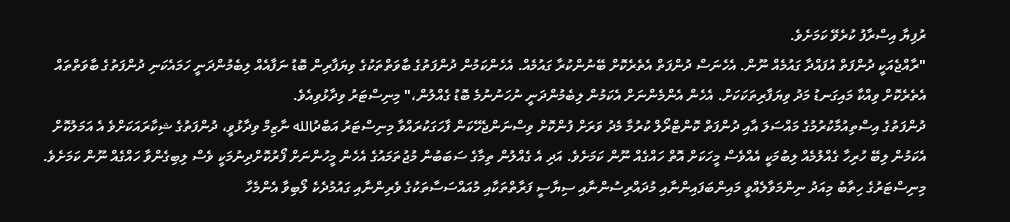ރުފިޔާ އިސްރާފު ކުރެވޭ ކަމަށެވެ.
"ރާއްޖެއަކީ ދުންފަތް އުފައްދާ ގައުމެއް ނޫން. އެހެނަސް ދުންފަތް އެތެރެކޮށް ބޭނުންކުރާ ގައުމެއް. އެހެންކަމުން ދުންފަތުގެ ބާވަތްތަކުގެ ވިޔަފާރިން ބޮޑު ނަފާއެއް ލިބެމުންދަނީ ހަމައެކަނި ދުންފަތުގެ ބާވަތްތައް އެތެރެކޮށް ވިއްކާ މައިގަނޑު މަދު ވިޔަފާރިތަކަކަށް. އެހެން އެންމެންނަށް އެކަމުން ލިބެމުންދަނީ ނުހަނުނުމެ ބޮޑު ގެއްލުން،" މިނިސްޓަރު ވިދާޅުވިއެވެ.
ދުންފަތުގެ އިސްތިއުމާކުރުމުގެ މައްސަލަ އާއި ދުންފަތް ކޮންޓްރޯލް ކުރުމާ މެދު ވަރަށް ފުންކޮށް ވިސްނަންޖެހޭކަން ފާހަގަކުރައްވާ މިނިސްޓަރު އަބްދުالله ނާޒިމް ވިދާޅުވީ، ދުންފަތުގެ ޝިކާރައަކަށްވެ އެ އަމަލުކޮށް އެކަމުން ލިބޭ ހުރިހާ ގެއްލުމެއް ލިބުމަކީ އެއްވެސް މީހަކަށް އޮތް ހައްގެއް ނޫން ކަމަށެވެ. އަދި އެ ގެއްލުން ތިމާގެ ސަބަބުން މުޖުތަމައުގެ އެހެން މީހުންނަށް ފޯރުކޮށްދިނުމަކީ ވެސް ލިބިގެންވާ ހައްގެއް ނޫން ކަމަށެވެ.
މިނިސްޓަރުގެ ހިތާބު މިއަދު ނިންމަވާލެއްވީ މައިންބަފައިންނާއި މުދައްރިސުންނާއި ސިޔާސީ ފަރާތްތަކާއި މުއައްސަސާތަކުގެ ވެރިންނާއި ގައުމުދެކެ ލޯބިވާ އެންމެހާ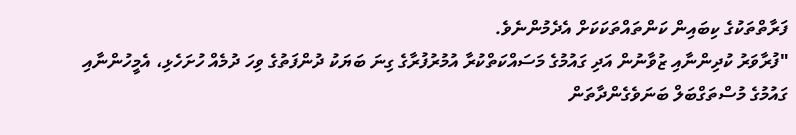ފަރާތްތަކުގެ ކިބައިން ކަންތައްތަކަކަށް އެދެމުންނެވެ.
"ފުރާވަރު ކުދިންނާއި ޒުވާނުން އަދި ގައުމުގެ މަސައްކަތްކުރާ އުމުރުފުރާގެ ގިނަ ބަޔަކު ދުންފަތުގެ ވިހަ ދުމެއް ހުށަހެޅި، އެމީހުންނާއި ގައުމުގެ މުސްތަގްބަލް ބަނަވެގެންދާތަން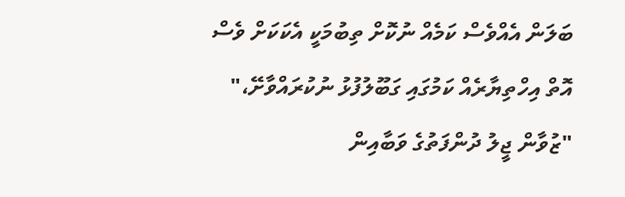ބަލަން އެއްވެސް ކަމެއް ނުކޮށް ތިބުމަކީ އެކަކަށް ވެސް އޮތް އިހްތިޔާރެއް ކަމުގައި ގަބޫލުފުޅު ނުކުރައްވާށޭ،"
"ޒުވާން ޖީލު ދުންފަތުގެ ވަބާއިން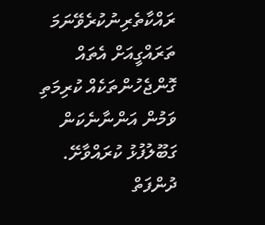ރައްކާތެރިނުކުރެވޭނަމަ ތަރައްގީއަށް އެތައް ގޮންޖެހުންތަކެއް ކުރިމަތި ވަމުން އަންނާނެކަން ގަބޫލުފުޅު ކުރައްވާށޭ. ދުންފަތް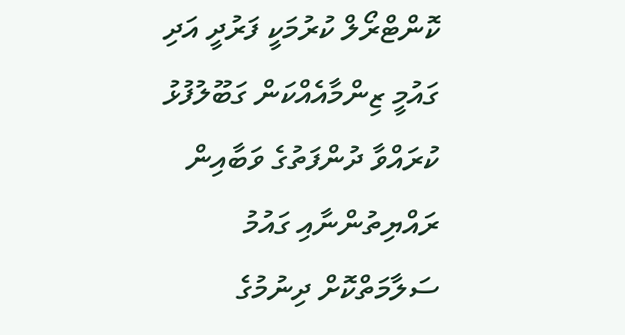ކޮންޓްރޯލް ކުރުމަކީ ފަރުދީ އަދި ގައުމީ ޒިންމާއެއްކަން ގަބޫލުފުޅު ކުރައްވާ ދުންފަތުގެ ވަބާއިން ރައްޔިތުންނާއި ގައުމު ސަލާމަތްކޮށް ދިނުމުގެ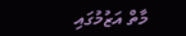މާތް އަޒުމުގައި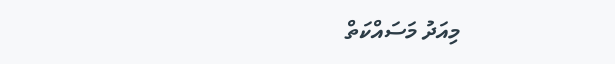މިއަދު މަސައްކަތް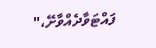ފައްޓަވާދެއްވާށޭ،"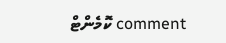comment ކޮމެންޓް